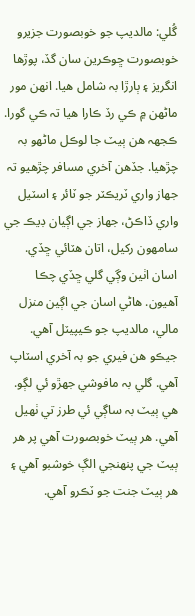گُلي: مالديپ جو خوبصورت جزيرو
خوبصورت ڇوڪرين سان گڏ، پوڙها انگريز ۽ ٻارڙا بہ شامل هيا. انھن مور ماڻھن ۾ ڪي رڏ ڪارا هيا تہ ڪي گورا. ڪجهہ هن ٻيٽ جا لوڪل ماڻھو بہ چڙهيا. جڏهن آخري مسافر چڙهيو تہ جھاز واري ٽريڪٽر جو ٽائر ۽ اسٽيل واري ڏاڪڻ، جھاز جي اڳيان ڊيڪ جي سامھون رکيل، اتان هٽائي ڇڏي. اسان اٺين وڳي گلي ڇڏي چڪا آهيون. هاڻي اسان جي اڳين منزل مالي، مالديپ جو ڪيپيٽل آهي. جيڪو هن فيري جو بہ آخري اسٽاپ آهي. گلي بہ مافوشي جھڙو ئي لڳو. هي ٻيٽ بہ ساڳي ئي طرز تي ٺھيل آهي. هر ٻيٽ خوبصورت آهي پر هر ٻيٽ جي پنھنجي الڳ خوشبو آهي ۽ هر ٻيٽ جنت جو ٽڪرو آهي.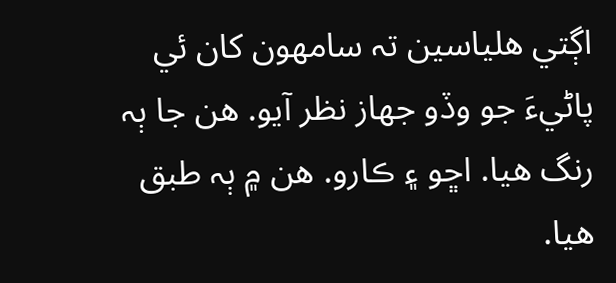اڳتي هلياسين تہ سامھون کان ئي پاڻيءَ جو وڏو جھاز نظر آيو. هن جا ٻہ رنگ هيا. اڇو ۽ ڪارو. هن ۾ ٻہ طبق هيا.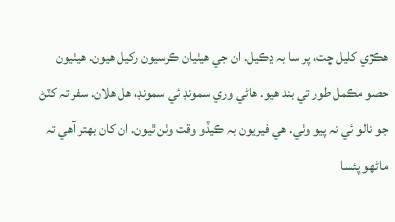هڪڙي کليل ڇت، پر سا بہ ڍڪيل. ان جي هيٺيان ڪرسيون رکيل هيون. هيٺيون حصو مڪمل طور تي بند هيو. هاڻي وري سمونڊ ئي سمونڊ، هل هلان. سفر تہ کٽڻ جو نالو ئي نہ پيو وٺي. هي فيريون بہ ڪيڏو وقت وٺن ٿيون. ان کان بھتر آهي تہ ماڻھو پئسا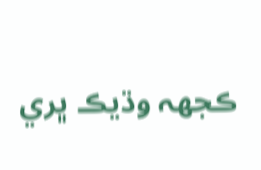ڪجهہ وڌيڪ ڀري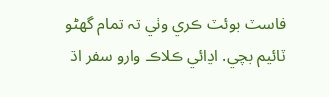فاسٽ بوئٽ ڪري وٺي تہ تمام گهڻو ٽائيم بچي. اڍائي ڪلاڪ وارو سفر اڌ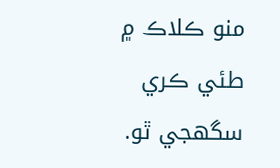منو ڪلاڪ ۾ طئي ڪري سگهجي ٿو.